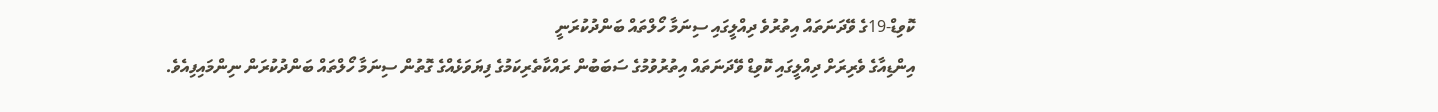ކޮވިޑް-19ގެ ވޭދަނަތައް އިތުރުވެ ދިއްލީގައި ސިނަމާ ހޯލްތައް ބަންދުކުރަނީ
އިންޑިއާގެ ވެރިރަށް ދިއްލީގައި ކޮވިޑް ވޭދަނަތައް އިތުރުވުމުގެ ސަބަބުން ރައްކާތެރިކަމުގެ ފިޔަވަޅެއްގެ ގޮތުން ސިނަމާ ހޯލްތައް ބަންދުކުރަން ނިންމައިފިއެވެ.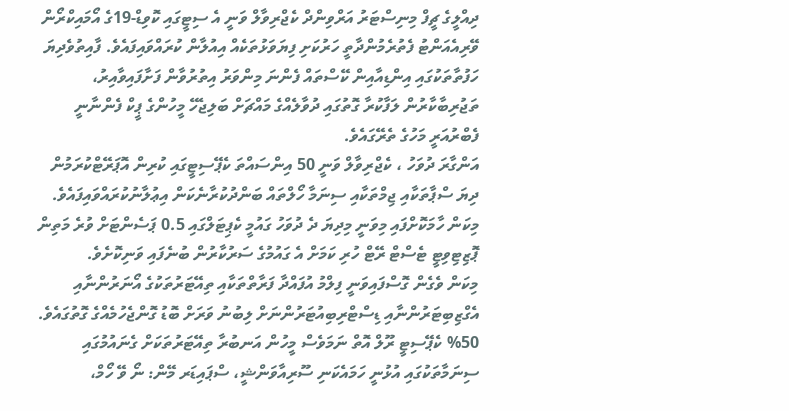ދިއްލީގެ ޗީފް މިނިސްޓަރު އަރްވިންދް ކެޖްރިވާލް ވަނީ އެ ސިޓީގައި ކޮވިޑް-19ގެ އޯމައިކްރޯން ވޭރިއެއަންޓު ފެތުރެމުންދާތީ ހަރުކަށި ފިޔަވަޅުތަކެއް އިއުލާން ކުރައްވައިފައެވެ. ފާއިތުވެދިޔަ ހަފުތާތަކުގައި އިންޑިއާއިން ކޭސްތައް ފެންނަ މިންވަރު އިތުރުވާން ފަށާފައިވާއިރު، ތަޖުރިބާކާރުން ލަފާކުރާ ގޮތުގައި ދުވާލެއްގެ މައްޗަށް ބަލިޖެހޭ މީހުންގެ ޕީކް ފެންނާނީ ފެބްރުއަރީ މަހުގެ ތެރޭގައެވެ.
އަންގާރަ ދުވަހު ، ކެޖްރިވާލް ވަނީ 50 އިންސައްތަ ކެޕޭސިޓީގައި ކުރިން އޮޕަރޭޓްކުރަމުން ދިޔަ ސްޕާތަކާއި ޖިމްތަކާއި ސިނަމާ ހޯލްތައް ބަންދުކުރާނެކަން އިޢުލާނުކުރައްވައިފައެވެ. މިކަން ހާމަކޮށްފައި މިވަނީ މިދިޔަ ދެ ދުވަހު ގައުމީ ކެޕިޓަލްގައި 0.5 ޕަސެންޓަށް ވުރެ މަތިން ޕޮޒިޓިވިޓީ ޓެސްޓް ރޭޓް ހުރި ކަމަށް އެ ގައުމުގެ ސަރުކާރުން ބުނެފައި ވަނިކޮށެވެ.
މިކަން ވެގެން ގޮސްފައިވަނީ ފިލްމު އުފައްދާ ފަރާތްތަކާއި ތިއޭޓަރުތަކުގެ އޯނަރުންނާއި އެގްޒިބިޓަރުންނާއި ޑިސްޓްރިބިއުޓަރުންނަށް ލިބުނު ވަރަށް ބޮޑު ގޮންޖެހުމެއްގެ ގޮތުގައެވެ. 50% ކެޕޭސިޓީ ރޫލް އޮތް ނަމަވެސް މީހުން އަނބުރާ ތިއޭޓަރުތަކަށް ގެނައުމުގައި ސިނަމާތަކުގައި އުޅުނީ ހަމައެކަނި ސޫރިއާވަންޝީ، ސްޕައިޑަރ މޭން: ނޯ ވޭ ހޯމް،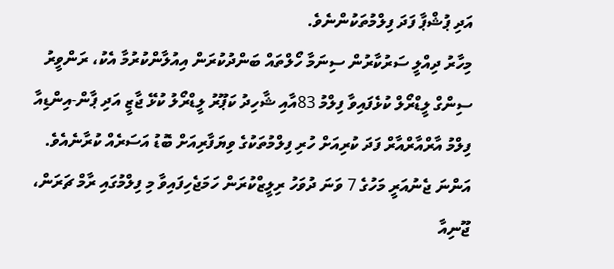އަދި ޕުޝްޕާ ފަދަ ފިލްމުތަކުންނެވެ.
މިހާރު ދިއްލީ ސަރުކާރުން ސިނަމާ ހޯލްތައް ބަންދުކުރަން އިއުލާންކުރުމާ އެކު، ރަންވީރު ސިންގް ލީޑްރޯލް ކުޅެފައިވާ ފިލްމު 83އާއި ޝާހިދު ކަޕޫރު ލީޑްރޯލު ކުޅޭ ޖާޒީ އަދި ޕާން-އިންޑިއާ ފިލްމު އާރްއާރްއާރް ފަދަ ކުރިއަށް ހުރި ފިލްމުތަކުގެ ވިޔަފާރިއަށް ބޮޑު އަސަރެއް ކުރާނެއެވެ. އަންނަ ޖެނުއަރީ މަހުގެ 7 ވަނަ ދުވަހު ރިލީޒްކުރަން ހަމަޖެހިފައިވާ މި ފިލްމުގައި ރާމް ޗަރަން، ޖޫނިއާ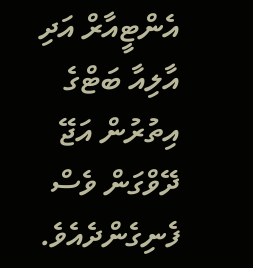އެންޓީއާރް އަދި އާލިއާ ބަޓްގެ އިތުރުން އަޖޭ ދޭވްގަން ވެސް ފެނިގެންދެއެވެ.